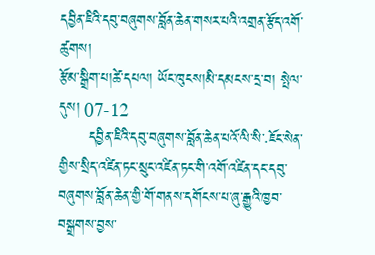དབྱིན་ཇིའི་དབུ་བཞུགས་བློན་ཆེན་གསར་པའི་འགྲན་རྩོད་འགོ་ཚུགས།
རྩོམ་སྒྲིག་པ།ཚེ་དཔལ། ཡོང་ཁུངས།མི་དམངས་དྲ་བ། སྤེལ་དུས། 07-12
      དབྱིན་ཇིའི་དབུ་བཞུགས་བློན་ཆེན་པའོ་ལི་སི་·ཇོང་སེན་གྱིས་སྲིད་འཛིན་ཏང་སྲུང་འཛིན་ཏང་གི་འགོ་འཛིན་དང་དབུ་བཞུགས་བློན་ཆེན་གྱི་གོ་གནས་དགོངས་པ་ཞུ་རྒྱུའི་ཁྱབ་བསྒྲགས་བྱས་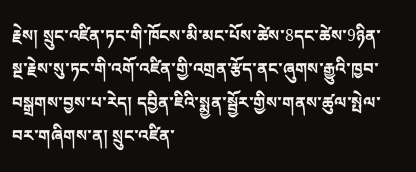རྗེས། སྲུང་འཛིན་ཏང་གི་ཁོངས་མི་མང་པོས་ཚེས་8དང་ཚེས་9ཉིན་སྔ་རྗེས་སུ་ཏང་གི་འགོ་འཛིན་གྱི་འགྲན་རྩོད་ནང་ཞུགས་རྒྱུའི་ཁྱབ་བསྒྲགས་བྱས་པ་རེད། དབྱིན་ཇིའི་སྨྱན་སྦྱོར་གྱིས་གནས་ཚུལ་སྤེལ་བར་གཞིགས་ན། སྲུང་འཛིན་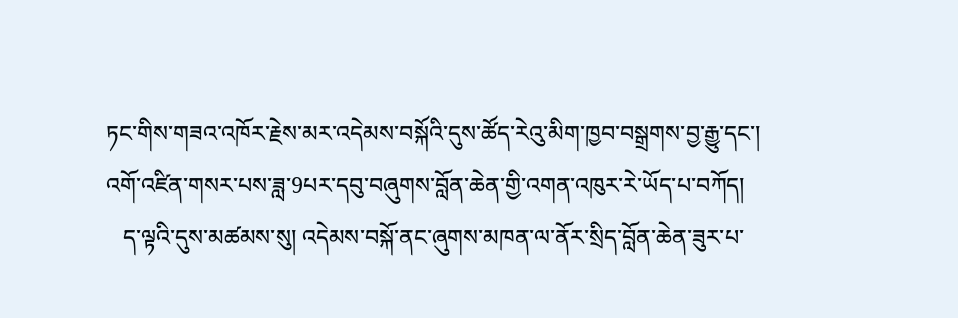ཏང་གིས་གཟའ་འཁོར་རྗེས་མར་འདེམས་བསྐོའི་དུས་ཚོད་རེའུ་མིག་ཁྱབ་བསྒྲགས་བྱ་རྒྱུ་དང་། འགོ་འཛིན་གསར་པས་ཟླ་9པར་དབུ་བཞུགས་བློན་ཆེན་གྱི་འགན་འཁུར་རེ་ཡོད་པ་བཀོད།
   ད་ལྟའི་དུས་མཚམས་སུ། འདེམས་བསྐོ་ནང་ཞུགས་མཁན་ལ་ནོར་སྲིད་བློན་ཆེན་ཟུར་པ་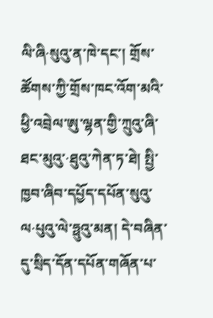ལི་ཞི·སུའུ་ན་ཁེ་དང་། གྲོས་ཚོགས་ཀྱི་གྲོས་ཁང་འོག་མའི་ཕྱི་འབྲེལ་ཨུ་ལྷན་གྱི་ཀྲུའུ་ཞི་ཐང་མུའུ་·ཐུའུ་ཀེན་ཏ་ཐེ། སྤྱི་ཁྱབ་ཞིབ་དཔྱོད་དཔོན་སུའུ་ལ·པུའུ་ལེ་ཧྥུའུ་མན། དེ་བཞིན་དུ་སྲིད་དོན་དཔོན་གཞོན་པ་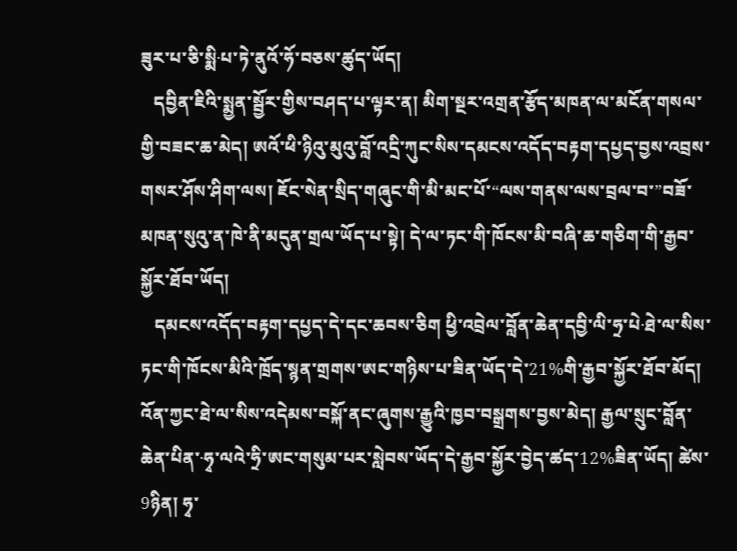ཟུར་པ་ཅི་སྨི·པ་ཏེ་ནུའོ་ཧོ་བཅས་ཚུད་ཡོད།
   དབྱིན་ཇིའི་སྨྱན་སྦྱོར་གྱིས་བཤད་པ་ལྟར་ན། མིག་སྔར་འགྲན་རྩོད་མཁན་ལ་མངོན་གསལ་གྱི་བཟང་ཆ་མེད། ཨའོ་ཕི་ཉིའུ་མུའུ་བློ་འདྲི་ཀུང་སིས་དམངས་འདོད་བརྟག་དཔྱད་བྱས་འབྲས་གསར་ཤོས་ཤིག་ལས། ཇོང་སེན་སྲིད་གཞུང་གི་མི་མང་པོ་“ལས་གནས་ལས་བྲལ་བ་”བཟོ་མཁན་སུའུ་ན་ཁེ་ནི་མདུན་གྲལ་ཡོད་པ་སྟེ། དེ་ལ་ཏང་གི་ཁོངས་མི་བཞི་ཆ་གཅིག་གི་རྒྱབ་སྐྱོར་ཐོབ་ཡོད།
   དམངས་འདོད་བརྟག་དཔྱད་དེ་དང་ཆབས་ཅིག ཕྱི་འབྲེལ་བློན་ཆེན་དབྱི་ལི་ཧྲ་པེ·ཐེ་ལ་སིས་ཏང་གི་ཁོངས་མིའི་ཁྲོད་སྙན་གྲགས་ཨང་གཉིས་པ་ཟིན་ཡོད་དེ་21%གི་རྒྱབ་སྐྱོར་ཐོབ་མོད། འོན་ཀྱང་ཐེ་ལ་སིས་འདེམས་བསྐོ་ནང་ཞུགས་རྒྱུའི་ཁྱབ་བསྒྲགས་བྱས་མེད། རྒྱལ་སྲུང་བློན་ཆེན་པིན་·ཧྭ་ལའེ་ཧྲི་ཨང་གསུམ་པར་སླེབས་ཡོད་དེ་རྒྱབ་སྐྱོར་བྱེད་ཚད་12%ཟིན་ཡོད། ཚེས་9ཉིན། ཧྭ་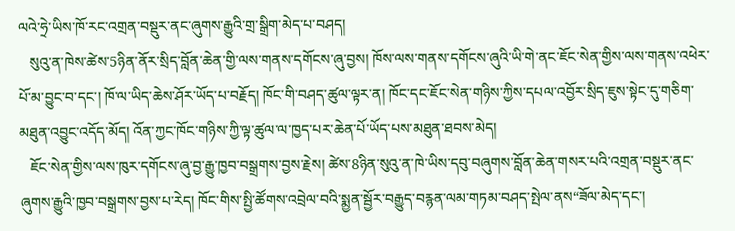ལའེ་ཧྲེ་ཡིས་ཁོ་རང་འགྲན་བསྡུར་ནང་ཞུགས་རྒྱུའི་གྲ་སྒྲིག་མེད་པ་བཤད།
   སུའུ་ན་ཁེས་ཚེས་5ཉིན་ནོར་སྲིད་བློན་ཆེན་གྱི་ལས་གནས་དགོངས་ཞུ་བྱས། ཁོས་ལས་གནས་དགོངས་ཞུའི་ཡི་གེ་ནང་ཇོང་སེན་གྱིས་ལས་གནས་འཕེར་པོ་མ་བྱུང་བ་དང་། ཁོ་ལ་ཡིད་ཆེས་ཤོར་ཡོད་པ་བརྗོད། ཁོང་གི་བཤད་ཚུལ་ལྟར་ན། ཁོང་དང་ཇོང་སེན་གཉིས་ཀྱིས་དཔལ་འབྱོར་སྲིད་ཇུས་སྟེང་དུ་གཅིག་མཐུན་འབྱུང་འདོད་མོད། འོན་ཀྱང་ཁོང་གཉིས་ཀྱི་ལྟ་ཚུལ་ལ་ཁྱད་པར་ཆེན་པོ་ཡོད་པས་མཐུན་ཐབས་མེད།
   ཇོང་སེན་གྱིས་ལས་ཁུར་དགོངས་ཞུ་བྱ་རྒྱུ་ཁྱབ་བསྒྲགས་བྱས་རྗེས། ཚེས་8ཉིན་སུའུ་ན་ཁེ་ཡིས་དབུ་བཞུགས་བློན་ཆེན་གསར་པའི་འགྲན་བསྡུར་ནང་ཞུགས་རྒྱུའི་ཁྱབ་བསྒྲགས་བྱས་པ་རེད། ཁོང་གིས་སྤྱི་ཚོགས་འབྲེལ་བའི་སྨྱན་སྦྱོར་བརྒྱུད་བརྙན་ལམ་གཏམ་བཤད་སྤེལ་ནས“ཟོལ་མེད་དང་།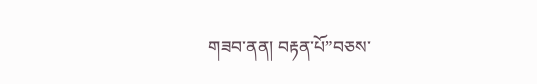གཟབ་ནན། བརྟན་པོ”བཅས་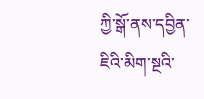ཀྱི་སྒོ་ནས་དབྱིན་ཇིའི་མིག་སྔའི་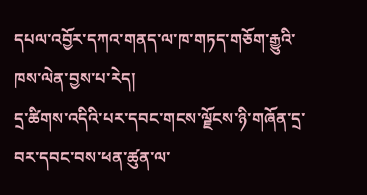དཔལ་འབྱོར་དཀའ་གནད་ལ་ཁ་གཏད་གཅོག་རྒྱུའི་ཁས་ལེན་བྱས་པ་རེད།
དྲ་ཚིགས་འདིའི་པར་དབང་གངས་ལྗོངས་ཉི་གཞོན་དྲ་བར་དབང་བས་ཕན་ཚུན་ལ་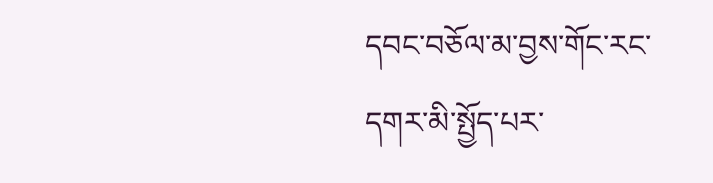དབང་བཅོལ་མ་བྱས་གོང་རང་དགར་མི་སྤྱོད་པར་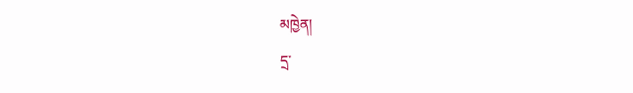མཁྱེན།
དྲ་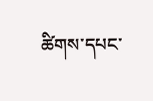ཚིགས་དཔང་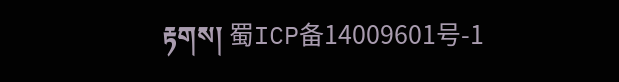རྟགས། 蜀ICP备14009601号-1